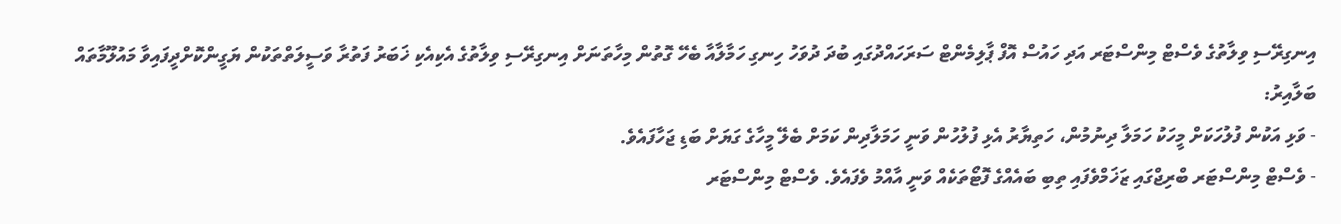އިނގިރޭސި ވިލާތުގެ ވެސްޓް މިންސްޓަރ އަދި ހައުސް އޮފް ޕާލިމެންޓް ސަރަހައްދުގައި ބުދަ ދުވަހު ހިނގި ހަމާލާއާ ބެހޭ ގޮތުން މިހާތަނަށް އިނގިރޭސި ވިލާތުގެ އެކިއެކި ޚަބަރު ފަތުރާ ވަސީލަތްތަކުން ޔަގީންކޮށްދީފައިވާ މައުލޫމާތައް ބަލާއިރު:
- ވަޅި އަކުން ފުލުހަކަށް މީހަކު ހަމަލާ ދިނުމުން، ހަތިޔާރު އެޅި ފުލުހުން ވަނީ ހަމަލާދިން ކަމަށް ބެލޭ މީހާގެ ގަޔަށް ބަޑި ޖަހާފައެވެ.
- ވެސްޓް މިންސްޓަރ ބްރިޖްގައި ޒަޚަމްވެފައި ތިބި ބައެއްގެ ފޮޓޯތަކެއް ވަނީ އާއްމު ވެފައެވެ. ވެސްޓް މިންސްޓަރ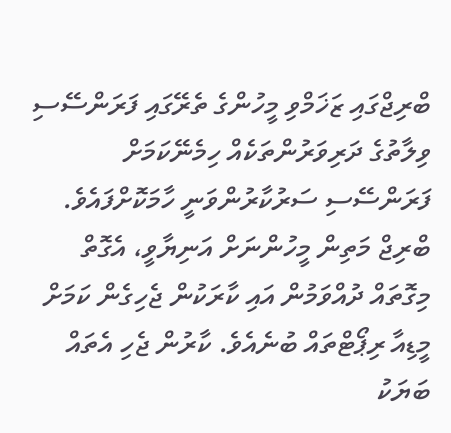ބްރިޖްގައި ޒަޚަމްވި މީހުންގެ ތެރޭގައި ފަރަންސޭސި ވިލާތުގެ ދަރިވަރުންތަކެއް ހިމެނޭކަމަށް ފަރަންސޭސި ސަރުކާރުންވަނީ ހާމަކޮށްފައެވެ. ބްރިޖް މަތިން މީހުންނަށް އަނިޔާވީ، އެގޮތް މިގޮތައް ދުއްވަމުން އައި ކާރަކުން ޖެހިގެން ކަމަށް މީޑިއާ ރިޕޯޓްތައް ބުނެއެވެ. ކާރުން ޖެހި އެތައް ބަޔަކު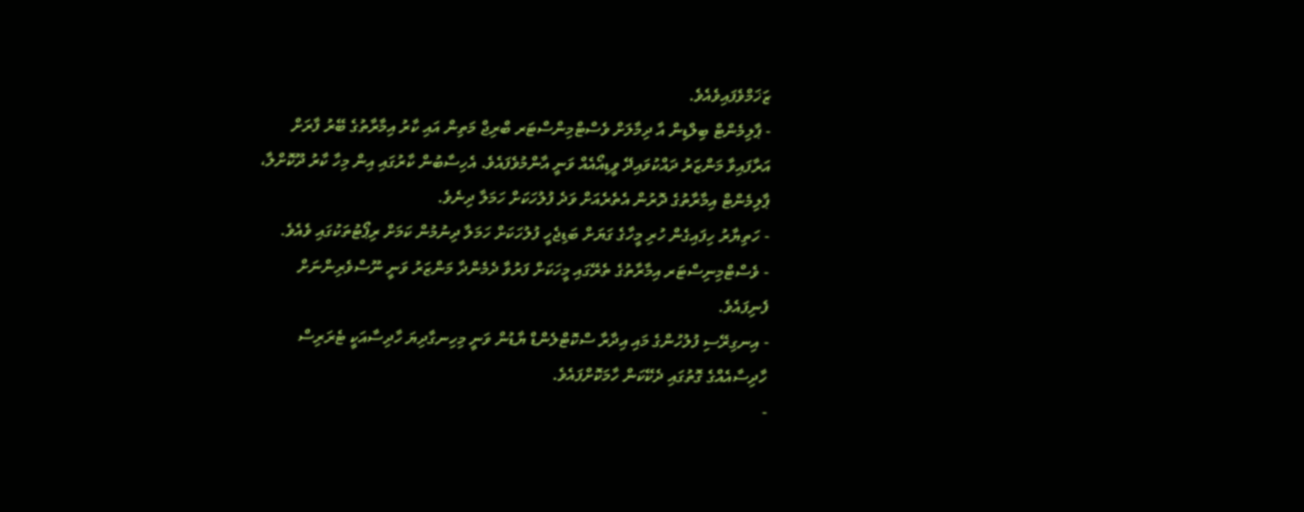ޒަޚަމްވެފައިވެއެވެ.
- ޕާލިމެންޓް ބިލްޑިން އާ ދިމާލަށް ވެސްޓްމިންސްޓަރ ބްރިޖް މަތިން އައި ކާރު އިމާރާތުގެ ބޭރު ފާރަށް އަރާފައިވާ މަންޒަރު ދައްކުވައިދޭ ވީޑިއޯއެއް ވަނީ އާންމުވެފައެވެ. އެހިސާބުން ކާރުގައި އިން މިހާ ކާރު ދޫކޮށްލާ، ޕާލިމެންޓް އިމާރާތުގެ ދޮރުން އެތެރެއަށް ވަދެ ފުލުހަކަށް ހަމަލާ ދިނެވެ.
- ހަތިޔާރު ހިފައިގެން ހުރި މީހާގެ ގަޔަށް ބަޑިޖެހީ ފުލުހަކަށް ހަމަލާ ދިނުމުން ކަމަށް ރިޕޯޓުތަކުގައި ވެއެވެ.
- ވެސްޓްމިނިސްޓަރ އިމާރާތުގެ ތެރޭގައި މީހަކަށް ފަރުވާ ދެމެންދާ މަންޒަރު ވަނީ ނޫސްވެރިންނަށް ފެނިފައެވެ.
- އިނގިރޭސި ފުލުހުންގެ މައި އިދާރާ ސްކޮޓްލެންޑް ޔާޑުން ވަނީ މިހިނގާދިޔަ ހާދިސާއަކީ ޓެރަރިސް ހާދިސާއެއްގެ ގޮތުގައި ދެކޭކަން ހާމަކޮށްފައެވެ.
-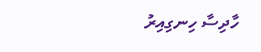ހާދިސާ ހިނގިއިރު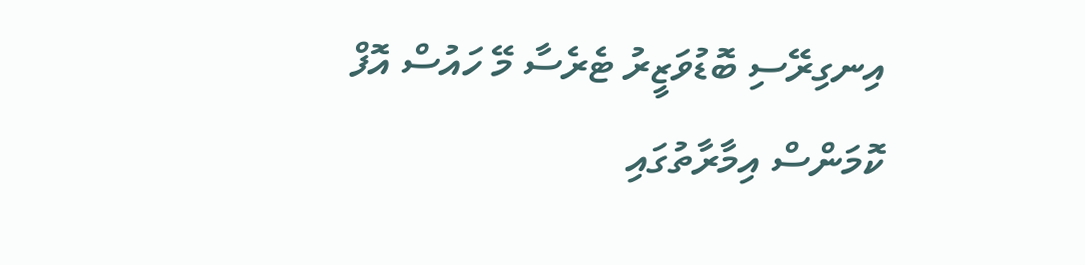އިނގިރޭސި ބޮޑުވަޒީރު ޓެރެސާ މޭ ހައުސް އޮފް ކޮމަންސް އިމާރާތުގައި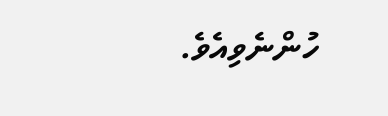ހުންނެވިއެވެ.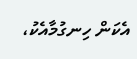އެކަން ހިނގުމާއެކު،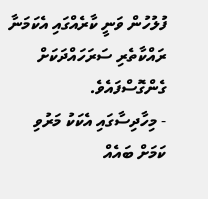ފުލުހުން ވަނީ ކާރެއްގައި އެކަމަނާ ރައްކާތެރި ސަރަހައްދަކަށް ގެންގޮސްފައެވެ.
- މިހާދިސާގައި އެކަކު މަރުވި ކަމަށް ބައެއް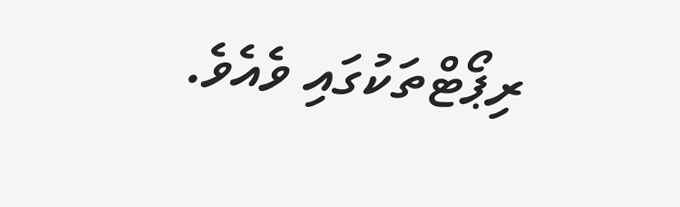ރިޕޯޓްތަކުގައި ވެއެވެ.